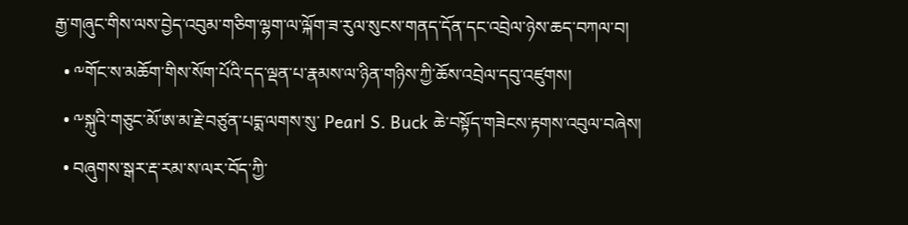རྒྱ་གཞུང་གིས་ལས་བྱེད་འབུམ་གཅིག་ལྷག་ལ་ལྐོག་ཟ་རུལ་སུངས་གནད་དོན་དང་འབྲེལ་ཉེས་ཆད་བཀལ་བ།
  • ༸གོང་ས་མཆོག་གིས་སོག་པོའི་དད་ལྡན་པ་རྣམས་ལ་ཉིན་གཉིས་ཀྱི་ཆོས་འབྲེལ་དབུ་འཛུགས།
  • ༸སྐུའི་གཅུང་མོ་ཨ་མ་རྗེ་བཙུན་པདྨ་ལགས་སུ་ Pearl S. Buck ཆེ་བསྟོད་གཟེངས་རྟགས་འབུལ་བཞེས།
  • བཞུགས་སྒར་རྡ་རམ་ས་ལར་བོད་ཀྱི་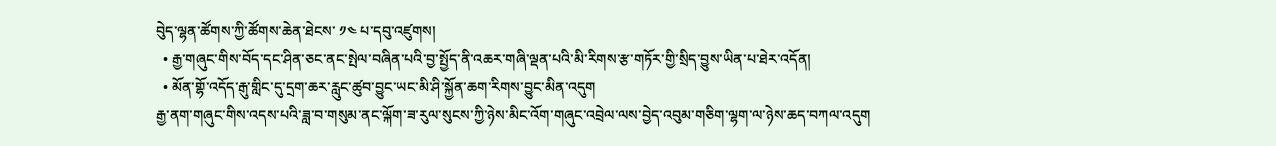བེུད་ལྷན་ཚོགས་ཀྱི་ཚོགས་ཆེན་ཐེངས་ ༡༤ པ་དབུ་འཛུགས།
  • རྒྱ་གཞུང་གིས་བོད་དང་ཤིན་ཅང་ནང་སྤེལ་བཞིན་པའི་བྱ་སྤྱོད་ནི་འཆར་གཞི་ལྡན་པའི་མི་རིགས་རྩ་གཏོར་གྱི་སྲིད་བྱུས་ཡིན་པ་ཐེར་འདོན།
  • མོན་གྷོ་འདོད་རྒུ་གླིང་དུ་དྲག་ཆར་རླུང་ཚུབ་བྱུང་ཡང་མི་ཤི་སྐྱོན་ཆག་རིགས་བྱུང་མིན་འདུག
རྒྱ་ནག་གཞུང་གིས་འདས་པའི་ཟླ་བ་གསུམ་ནང་ལྐོག་ཟ་རུལ་སུངས་ཀྱི་ཉེས་མིང་འོག་གཞུང་འབྲེལ་ལས་བྱེད་འབུམ་གཅིག་ལྷག་ལ་ཉེས་ཆད་བཀལ་འདུག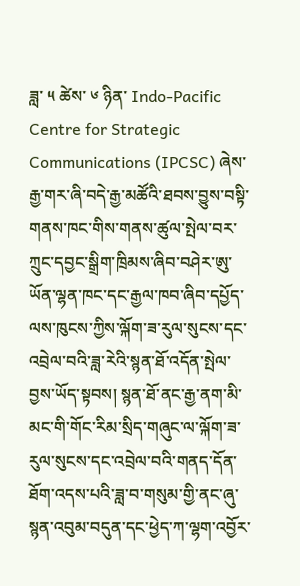ཟླ་ ༥ ཚེས་ ༦ ཉིན་ Indo-Pacific Centre for Strategic Communications (IPCSC) ཞེས་རྒྱ་གར་ཞི་བདེ་རྒྱ་མཚོའི་ཐབས་བྱུས་བསྟི་གནས་ཁང་གིས་གནས་ཚུལ་སྤེལ་བར་ཀྲུང་དབྱང་སྒྲིག་ཁྲིམས་ཞིབ་བཤེར་ཨུ་ཡོན་ལྷན་ཁང་དང་རྒྱལ་ཁབ་ཞིབ་དཔྱོད་ལས་ཁུངས་ཀྱིས་ལྐོག་ཟ་རུལ་སུངས་དང་འབྲེལ་བའི་ཟླ་རེའི་སྙན་ཐོ་འདོན་སྤེལ་བྱས་ཡོད་སྟབས། སྙན་ཐོ་ནང་རྒྱ་ནག་མི་མང་གི་གོང་རིམ་སྲིད་གཞུང་ལ་ལྐོག་ཟ་རུལ་སུངས་དང་འབྲེལ་བའི་གནད་དོན་ཐོག་འདས་པའི་ཟླ་བ་གསུམ་གྱི་ནང་ཞུ་སྙན་འབུམ་བདུན་དང་ཕྱེད་ཀ་ལྷག་འབྱོར་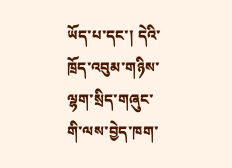ཡོད་པ་དང་། དེའི་ཁྲོད་འབུམ་གཉིས་ལྷག་སྲིད་གཞུང་གི་ལས་བྱེད་ཁག་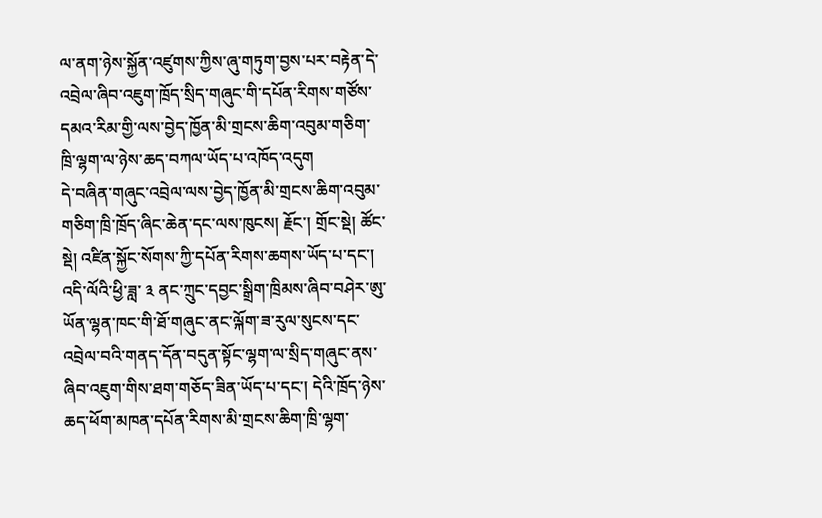ལ་ནག་ཉེས་སྐྱོན་འཛུགས་ཀྱིས་ཞུ་གཏུག་བྱས་པར་བརྟེན་དེ་འབྲེལ་ཞིབ་འཇུག་ཁྲོད་སྲིད་གཞུང་གི་དཔོན་རིགས་གཙོས་དམའ་རིམ་གྱི་ལས་བྱེད་ཁྱོན་མི་གྲངས་ཆིག་འབུམ་གཅིག་ཁྲི་ལྷག་ལ་ཉེས་ཆད་བཀལ་ཡོད་པ་འཁོད་འདུག
དེ་བཞིན་གཞུང་འབྲེལ་ལས་བྱེད་ཁྱོན་མི་གྲངས་ཆིག་འབུམ་གཅིག་ཁྲི་ཁྲོད་ཞིང་ཆེན་དང་ལས་ཁུངས། རྗོང་། གྲོང་སྡེ། ཚོང་སྡེ། འཛིན་སྐྱོང་སོགས་ཀྱི་དཔོན་རིགས་ཆགས་ཡོད་པ་དང་། འདི་ལོའི་ཕྱི་ཟླ་ ༣ ནང་ཀྲུང་དབྱང་སྒྲིག་ཁྲིམས་ཞིབ་བཤེར་ཨུ་ཡོན་ལྷན་ཁང་གི་ཐོ་གཞུང་ནང་ལྐོག་ཟ་རུལ་སུངས་དང་འབྲེལ་བའི་གནད་དོན་བདུན་སྟོང་ལྷག་ལ་སྲིད་གཞུང་ནས་ཞིབ་འཇུག་གིས་ཐག་གཅོད་ཟིན་ཡོད་པ་དང་། དེའི་ཁྲོད་ཉེས་ཆད་ཕོག་མཁན་དཔོན་རིགས་མི་གྲངས་ཆིག་ཁྲི་ལྷག་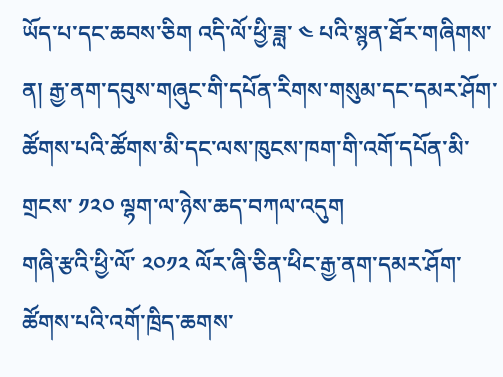ཡོད་པ་དང་ཆབས་ཅིག འདི་ལོ་ཕྱི་ཟླ་ ༤ པའི་སྙན་ཐོར་གཞིགས་ན། རྒྱ་ནག་དབུས་གཞུང་གི་དཔོན་རིགས་གསུམ་དང་དམར་ཤོག་ཚོགས་པའི་ཚོགས་མི་དང་ལས་ཁུངས་ཁག་གི་འགོ་དཔོན་མི་གྲངས་ ༡༢༠ ལྷག་ལ་ཉེས་ཆད་བཀལ་འདུག
གཞི་རྩའི་ཕྱི་ལོ་ ༢༠༡༢ ལོར་ཞི་ཅིན་ཕིང་རྒྱ་ནག་དམར་ཤོག་ཚོགས་པའི་འགོ་ཁྲིད་ཆགས་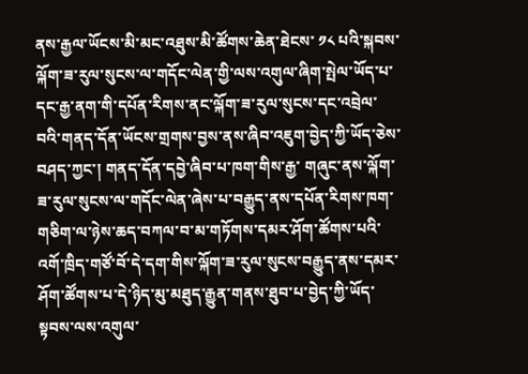ནས་རྒྱལ་ཡོངས་མི་མང་འཐུས་མི་ཚོགས་ཆེན་ཐེངས་ ༡༨ པའི་སྐབས་ལྐོག་ཟ་རུལ་སུངས་ལ་གདོང་ལེན་གྱི་ལས་འགུལ་ཞིག་སྤེལ་ཡོད་པ་དང་རྒྱ་ནག་གི་དཔོན་རིགས་ནང་ལྐོག་ཟ་རུལ་སུངས་དང་འབྲེལ་བའི་གནད་དོན་ཡོངས་གྲགས་བྱས་ནས་ཞིབ་འཇུག་བྱེད་ཀྱི་ཡོད་ཅེས་བཤད་ཀྱང་། གནད་དོན་དབྱེ་ཞིབ་པ་ཁག་གིས་རྒྱ་ གཞུང་ནས་ལྐོག་ཟ་རུལ་སུངས་ལ་གདོང་ལེན་ཞེས་པ་བརྒྱུད་ནས་དཔོན་རིགས་ཁག་གཅིག་ལ་ཉེས་ཆད་བཀལ་བ་མ་གཏོགས་དམར་ཤོག་ཚོགས་པའི་འགོ་ཁྲིད་གཙོ་བོ་དེ་དག་གིས་ལྐོག་ཟ་རུལ་སུངས་བརྒྱུད་ནས་དམར་ཤོག་ཚོགས་པ་དེ་ཉིད་མུ་མཐུད་རྒྱུན་གནས་ཐུབ་པ་བྱེད་ཀྱི་ཡོད་སྟབས་ལས་འགུལ་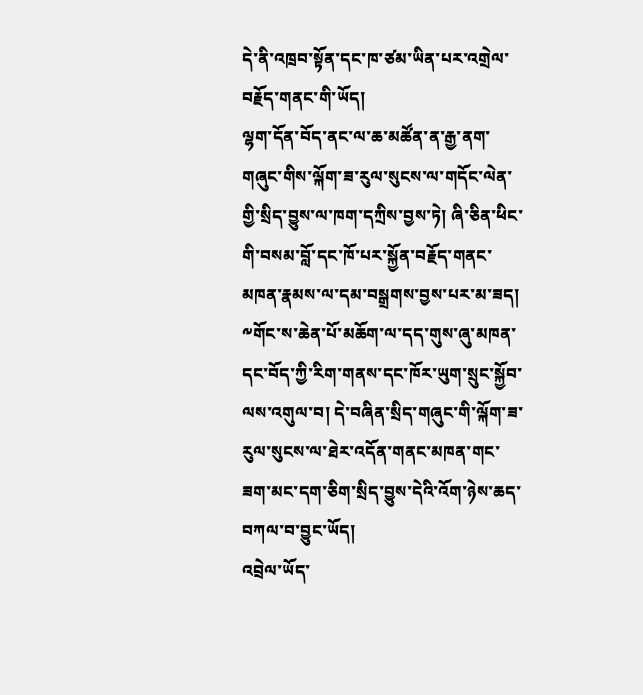དེ་ནི་འཁྲབ་སྟོན་དང་ཁ་ཙམ་ཡིན་པར་འགྲེལ་བརྗོད་གནང་གི་ཡོད།
ལྷག་དོན་བོད་ནང་ལ་ཆ་མཚོན་ན་རྒྱ་ནག་གཞུང་གིས་ལྐོག་ཟ་རུལ་སུངས་ལ་གདོང་ལེན་གྱི་སྲིད་བྱུས་ལ་ཁག་དཀྲིས་བྱས་ཏེ། ཞི་ཅིན་ཕིང་གི་བསམ་བློ་དང་ཁོ་པར་སྐྱོན་བརྗོད་གནང་མཁན་རྣམས་ལ་དམ་བསྒྲགས་བྱས་པར་མ་ཟད། ༸གོང་ས་ཆེན་པོ་མཆོག་ལ་དད་གུས་ཞུ་མཁན་དང་བོད་ཀྱི་རིག་གནས་དང་ཁོར་ཡུག་སྲུང་སྐྱོབ་ལས་འགུལ་བ། དེ་བཞིན་སྲིད་གཞུང་གི་ལྐོག་ཟ་རུལ་སུངས་ལ་ཐེར་འདོན་གནང་མཁན་གང་ཟག་མང་དག་ཅིག་སྲིད་བྱུས་དེའི་འོག་ཉེས་ཆད་བཀལ་བ་བྱུང་ཡོད།
འབྲེལ་ཡོད་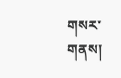གསར་གནས།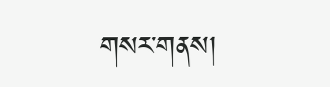གསར་གནས།